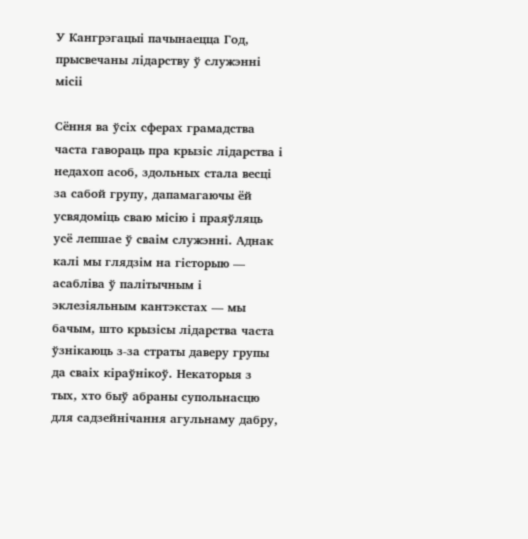У Кангрэгацыі пачынаецца Год, прысвечаны лідарству ў служэнні місіі

Сёння ва ўсіх сферах грамадства часта гавораць пра крызіс лідарства і недахоп асоб, здольных стала весці за сабой групу, дапамагаючы ёй усвядоміць сваю місію і праяўляць усё лепшае ў сваім служэнні. Аднак калі мы глядзім на гісторыю — асабліва ў палітычным і эклезіяльным кантэкстах — мы бачым, што крызісы лідарства часта ўзнікаюць з-за страты даверу групы да сваіх кіраўнікоў. Некаторыя з тых, хто быў абраны супольнасцю для садзейнічання агульнаму дабру,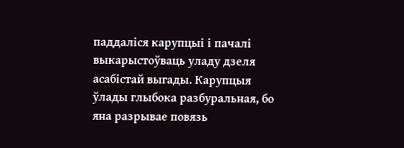паддаліся карупцыі і пачалі выкарыстоўваць уладу дзеля асабістай выгады. Карупцыя ўлады глыбока разбуральная, бо яна разрывае повязь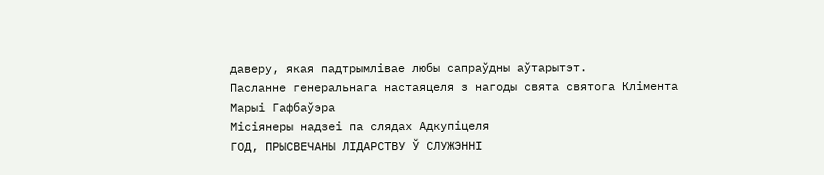даверу, якая падтрымлівае любы сапраўдны аўтарытэт.
Пасланне генеральнага настаяцеля з нагоды свята святога Клімента Марыі Гафбаўэра
Місіянеры надзеі па слядах Адкупіцеля
ГОД, ПРЫСВЕЧАНЫ ЛІДАРСТВУ Ў СЛУЖЭННІ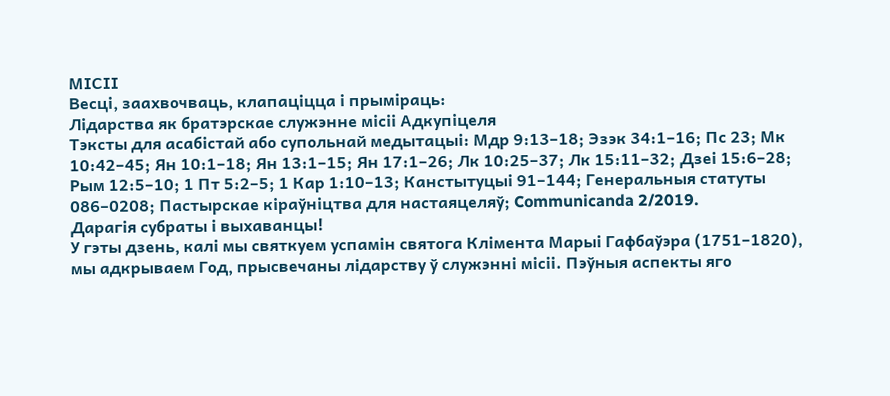МІСІІ
Весці, заахвочваць, клапаціцца і прыміраць:
Лідарства як братэрскае служэнне місіі Адкупіцеля
Тэксты для асабістай або супольнай медытацыі: Мдр 9:13–18; Эзэк 34:1–16; Пс 23; Мк 10:42–45; Ян 10:1–18; Ян 13:1–15; Ян 17:1–26; Лк 10:25–37; Лк 15:11–32; Дзеі 15:6–28; Рым 12:5–10; 1 Пт 5:2–5; 1 Кар 1:10–13; Канстытуцыі 91–144; Генеральныя статуты 086–0208; Пастырскае кіраўніцтва для настаяцеляў; Communicanda 2/2019.
Дарагія субраты і выхаванцы!
У гэты дзень, калі мы святкуем успамін святога Клімента Марыі Гафбаўэра (1751–1820), мы адкрываем Год, прысвечаны лідарству ў служэнні місіі. Пэўныя аспекты яго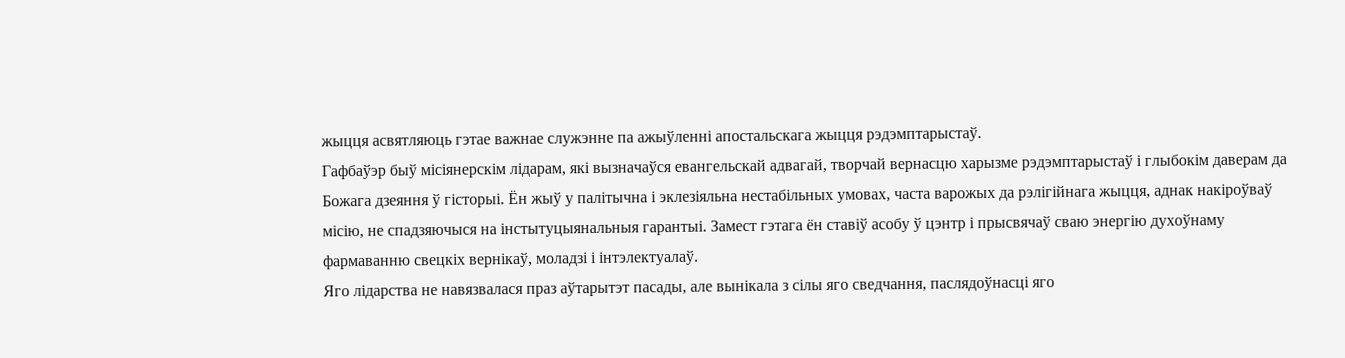жыцця асвятляюць гэтае важнае служэнне па ажыўленні апостальскага жыцця рэдэмптарыстаў.
Гафбаўэр быў місіянерскім лідарам, які вызначаўся евангельскай адвагай, творчай вернасцю харызме рэдэмптарыстаў і глыбокім даверам да Божага дзеяння ў гісторыі. Ён жыў у палітычна і эклезіяльна нестабільных умовах, часта варожых да рэлігійнага жыцця, аднак накіроўваў місію, не спадзяючыся на інстытуцыянальныя гарантыі. Замест гэтага ён ставіў асобу ў цэнтр і прысвячаў сваю энергію духоўнаму фармаванню свецкіх вернікаў, моладзі і інтэлектуалаў.
Яго лідарства не навязвалася праз аўтарытэт пасады, але вынікала з сілы яго сведчання, паслядоўнасці яго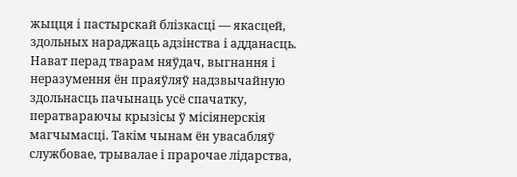жыцця і пастырскай блізкасці — якасцей, здольных нараджаць адзінства і адданасць. Нават перад тварам няўдач, выгнання і неразумення ён праяўляў надзвычайную здольнасць пачынаць усё спачатку, ператвараючы крызісы ў місіянерскія магчымасці. Такім чынам ён увасабляў службовае, трывалае і прарочае лідарства,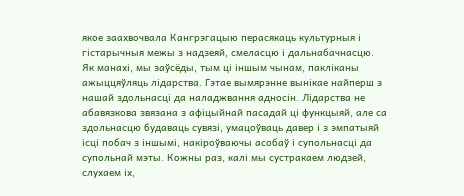якое заахвочвала Кангрэгацыю перасякаць культурныя і гістарычныя межы з надзеяй, смеласцю і дальнабачнасцю.
Як манахі, мы заўсёды, тым ці іншым чынам, пакліканы ажыццяўляць лідарства. Гэтае вымярэнне вынікае найперш з нашай здольнасці да наладжвання адносін. Лідарства не абавязкова звязана з афіцыйнай пасадай ці функцыяй, але са здольнасцю будаваць сувязі, умацоўваць давер і з эмпатыяй ісці побач з іншымі, накіроўваючы асобаў і супольнасці да супольнай мэты. Кожны раз, калі мы сустракаем людзей, слухаем іх,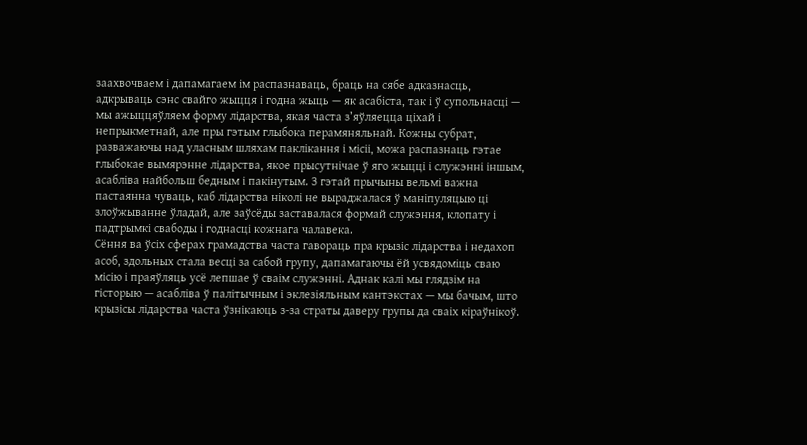заахвочваем і дапамагаем ім распазнаваць, браць на сябе адказнасць, адкрываць сэнс свайго жыцця і годна жыць — як асабіста, так і ў супольнасці — мы ажыццяўляем форму лідарства, якая часта з’яўляецца ціхай і непрыкметнай, але пры гэтым глыбока перамяняльнай. Кожны субрат, разважаючы над уласным шляхам паклікання і місіі, можа распазнаць гэтае глыбокае вымярэнне лідарства, якое прысутнічае ў яго жыцці і служэнні іншым, асабліва найбольш бедным і пакінутым. З гэтай прычыны вельмі важна пастаянна чуваць, каб лідарства ніколі не выраджалася ў маніпуляцыю ці злоўжыванне ўладай, але заўсёды заставалася формай служэння, клопату і падтрымкі свабоды і годнасці кожнага чалавека.
Сёння ва ўсіх сферах грамадства часта гавораць пра крызіс лідарства і недахоп асоб, здольных стала весці за сабой групу, дапамагаючы ёй усвядоміць сваю місію і праяўляць усё лепшае ў сваім служэнні. Аднак калі мы глядзім на гісторыю — асабліва ў палітычным і эклезіяльным кантэкстах — мы бачым, што крызісы лідарства часта ўзнікаюць з-за страты даверу групы да сваіх кіраўнікоў.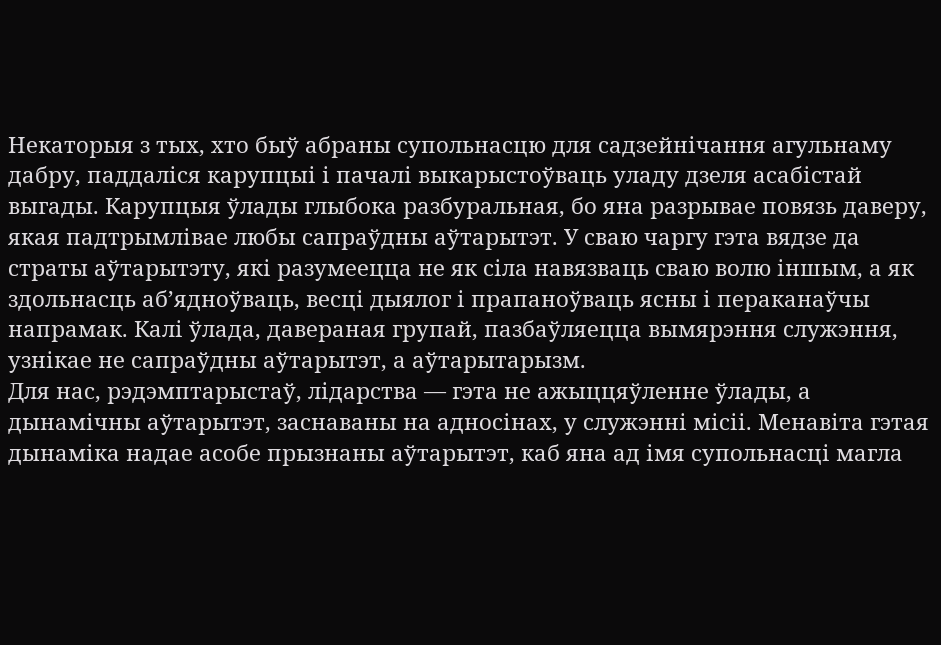Некаторыя з тых, хто быў абраны супольнасцю для садзейнічання агульнаму дабру, паддаліся карупцыі і пачалі выкарыстоўваць уладу дзеля асабістай выгады. Карупцыя ўлады глыбока разбуральная, бо яна разрывае повязь даверу, якая падтрымлівае любы сапраўдны аўтарытэт. У сваю чаргу гэта вядзе да страты аўтарытэту, які разумеецца не як сіла навязваць сваю волю іншым, а як здольнасць аб’ядноўваць, весці дыялог і прапаноўваць ясны і пераканаўчы напрамак. Калі ўлада, давераная групай, пазбаўляецца вымярэння служэння, узнікае не сапраўдны аўтарытэт, а аўтарытарызм.
Для нас, рэдэмптарыстаў, лідарства — гэта не ажыццяўленне ўлады, а дынамічны аўтарытэт, заснаваны на адносінах, у служэнні місіі. Менавіта гэтая дынаміка надае асобе прызнаны аўтарытэт, каб яна ад імя супольнасці магла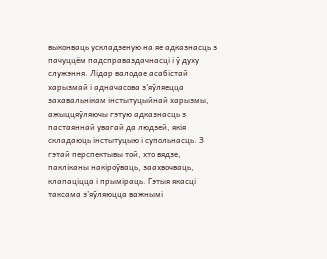выконваць ускладзеную на яе адказнасць з пачуццём падсправаздачнасці і ў духу служэння. Лідар валодае асабістай харызмай і адначасова з’яўляецца захавальнікам інстытуцыйнай харызмы, ажыццяўляючы гэтую адказнасць з пастаяннай увагай да людзей, якія складаюць інстытуцыю і супольнасць. З гэтай перспектывы той, хто вядзе, пакліканы накіроўваць, заахвочваць, клапаціцца і прыміраць. Гэтыя якасці таксама з’яўляюцца важнымі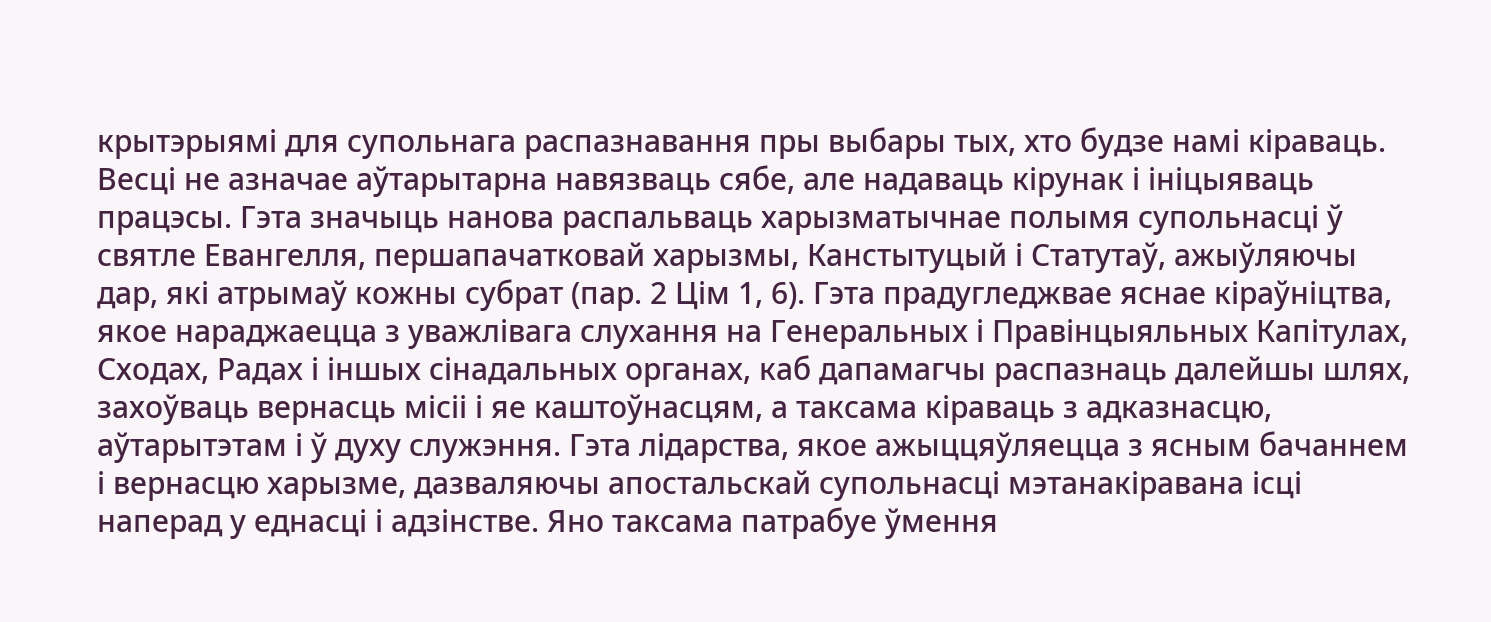крытэрыямі для супольнага распазнавання пры выбары тых, хто будзе намі кіраваць.
Весці не азначае аўтарытарна навязваць сябе, але надаваць кірунак і ініцыяваць працэсы. Гэта значыць нанова распальваць харызматычнае полымя супольнасці ў святле Евангелля, першапачатковай харызмы, Канстытуцый і Статутаў, ажыўляючы дар, які атрымаў кожны субрат (пар. 2 Цім 1, 6). Гэта прадугледжвае яснае кіраўніцтва, якое нараджаецца з уважлівага слухання на Генеральных і Правінцыяльных Капітулах, Сходах, Радах і іншых сінадальных органах, каб дапамагчы распазнаць далейшы шлях, захоўваць вернасць місіі і яе каштоўнасцям, а таксама кіраваць з адказнасцю, аўтарытэтам і ў духу служэння. Гэта лідарства, якое ажыццяўляецца з ясным бачаннем і вернасцю харызме, дазваляючы апостальскай супольнасці мэтанакіравана ісці наперад у еднасці і адзінстве. Яно таксама патрабуе ўмення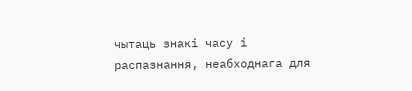чытаць знакі часу і распазнання, неабходнага для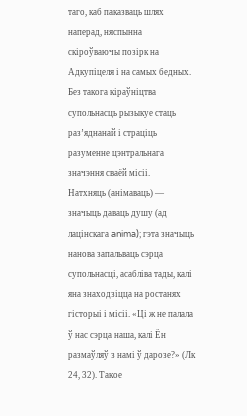таго, каб паказваць шлях наперад, няспынна скіроўваючы позірк на Адкупіцеля і на самых бедных. Без такога кіраўніцтва супольнасць рызыкуе стаць раз’яднанай і страціць разуменне цэнтральнага значэння сваёй місіі.
Натхняць (анімаваць) — значыць даваць душу (ад лацінскага anima); гэта значыць нанова запальваць сэрца супольнасці, асабліва тады, калі яна знаходзіцца на ростанях гісторыі і місіі. «Ці ж не палала ў нас сэрца наша, калі Ён размаўляў з намі ў дарозе?» (Лк 24, 32). Такое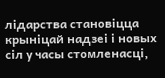лідарства становіцца крыніцай надзеі і новых сіл у часы стомленасці,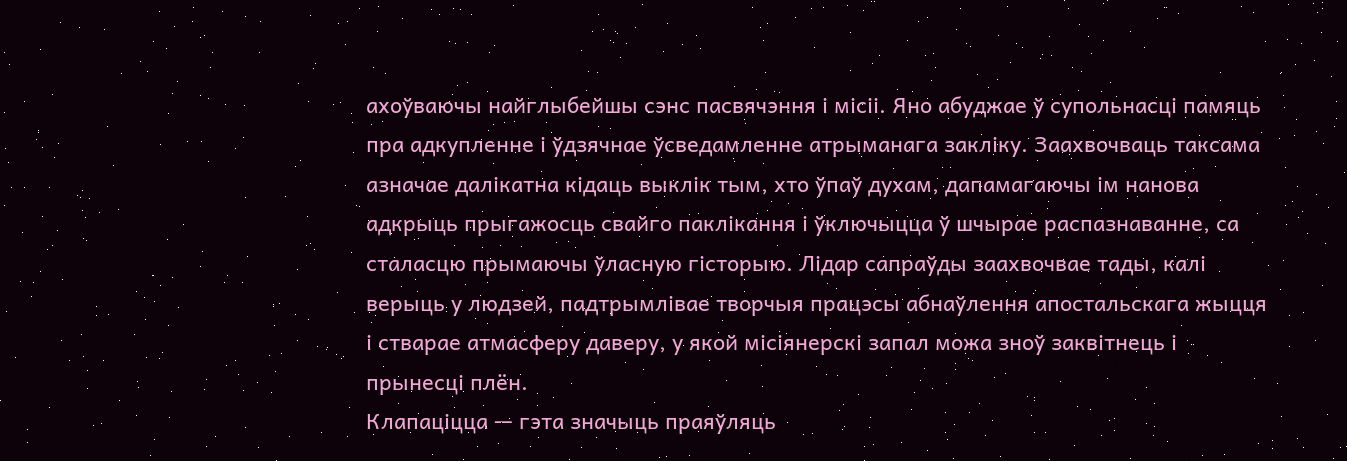ахоўваючы найглыбейшы сэнс пасвячэння і місіі. Яно абуджае ў супольнасці памяць пра адкупленне і ўдзячнае ўсведамленне атрыманага закліку. Заахвочваць таксама азначае далікатна кідаць выклік тым, хто ўпаў духам, дапамагаючы ім нанова адкрыць прыгажосць свайго паклікання і ўключыцца ў шчырае распазнаванне, са сталасцю прымаючы ўласную гісторыю. Лідар сапраўды заахвочвае тады, калі верыць у людзей, падтрымлівае творчыя працэсы абнаўлення апостальскага жыцця і стварае атмасферу даверу, у якой місіянерскі запал можа зноў заквітнець і прынесці плён.
Клапаціцца — гэта значыць праяўляць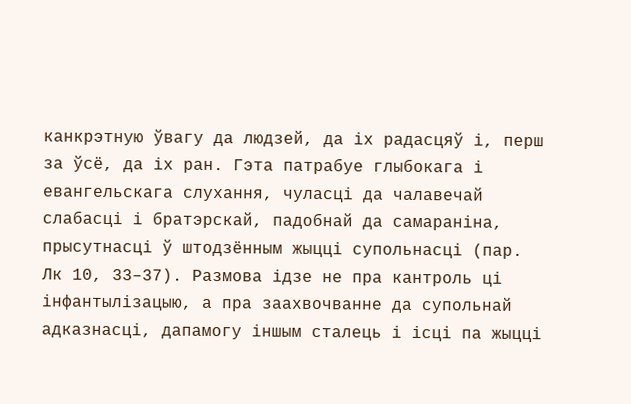канкрэтную ўвагу да людзей, да іх радасцяў і, перш за ўсё, да іх ран. Гэта патрабуе глыбокага і евангельскага слухання, чуласці да чалавечай слабасці і братэрскай, падобнай да самараніна, прысутнасці ў штодзённым жыцці супольнасці (пар. Лк 10, 33–37). Размова ідзе не пра кантроль ці інфантылізацыю, а пра заахвочванне да супольнай адказнасці, дапамогу іншым сталець і ісці па жыцці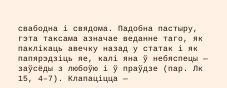свабодна і свядома. Падобна пастыру, гэта таксама азначае веданне таго, як паклікаць авечку назад у статак і як папярэдзіць яе, калі яна ў небяспецы — заўсёды з любоўю і ў праўдзе (пар. Лк 15, 4–7). Клапаціцца —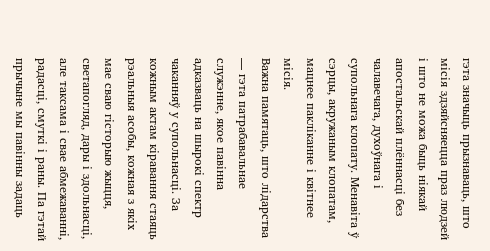гэта значыць прызнаваць, што місія здзяйсняецца праз людзей і што не можа быць ніякай апостальскай плённасці без чалавечага, духоўнага і супольнага клопату. Менавіта ў сэрцы, акружаным клопатам, мацнее пакліканне і квітнее місія.
Важна памятаць, што лідарства — гэта патрабавальнае служэнне, якое павінна адказваць на шырокі спектр чаканняў у супольнасці. За кожным актам кіравання стаяць рэальныя асобы, кожная з якіх мае сваю гісторыю жыцця, светапогляд, дары і здольнасці, але таксама і свае абмежаванні, радасці, смуткі і раны. Па гэтай прычыне мы павінны задаць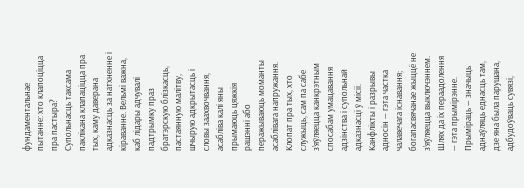фундаментальнае пытанне: хто клапоціцца пра пастыра? Супольнасць таксама паклікана клапаціцца пра тых, каму даверана адказнасць за натхненне і кіраванне. Вельмі важна, каб лідары адчувалі падтрымку праз братэрскую блізкасць, пастаянную малітву, шчырую адкрытасць і словы заахвочвання, асабліва калі яны прымаюць цяжкія рашэнні або перажываюць моманты асаблівага напружання. Клопат пра тых, хто служыць, сам па сабе з’яўляецца канкрэтным спосабам умацавання адзінства і супольнай адказнасці ў місіі.
Канфлікты і разрывы адносін — гэта частка чалавечага існавання; богапасвячанае жыццё не з’яўляецца выключэннем. Шлях да іх пераадолення — гэта прымірэнне. Прыміраць — значыць аднаўляць еднасць там, дзе яна была парушана, адбудоўваць сувязі,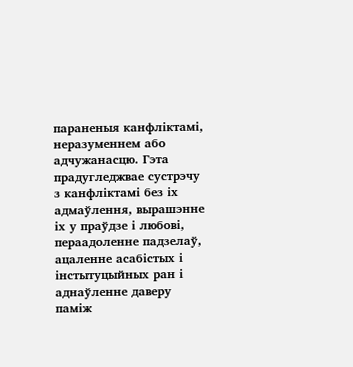параненыя канфліктамі, неразуменнем або адчужанасцю. Гэта прадугледжвае сустрэчу з канфліктамі без іх адмаўлення, вырашэнне іх у праўдзе і любові, пераадоленне падзелаў, ацаленне асабістых і інстытуцыйных ран і аднаўленне даверу паміж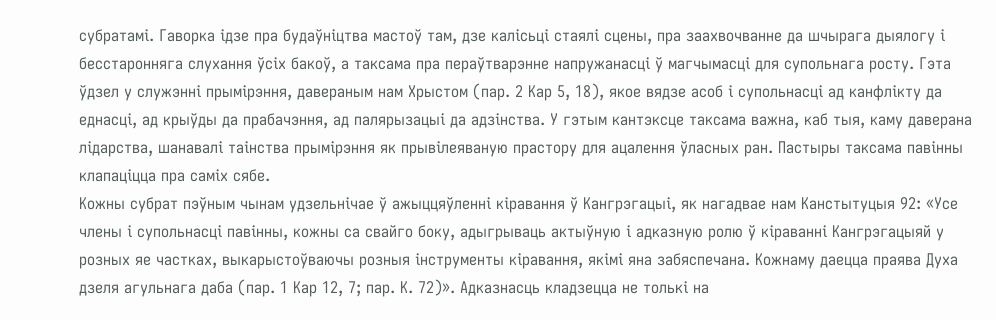субратамі. Гаворка ідзе пра будаўніцтва мастоў там, дзе калісьці стаялі сцены, пра заахвочванне да шчырага дыялогу і бесстаронняга слухання ўсіх бакоў, а таксама пра пераўтварэнне напружанасці ў магчымасці для супольнага росту. Гэта ўдзел у служэнні прымірэння, давераным нам Хрыстом (пар. 2 Кар 5, 18), якое вядзе асоб і супольнасці ад канфлікту да еднасці, ад крыўды да прабачэння, ад палярызацыі да адзінства. У гэтым кантэксце таксама важна, каб тыя, каму даверана лідарства, шанавалі таінства прымірэння як прывілеяваную прастору для ацалення ўласных ран. Пастыры таксама павінны клапаціцца пра саміх сябе.
Кожны субрат пэўным чынам удзельнічае ў ажыццяўленні кіравання ў Кангрэгацыі, як нагадвае нам Канстытуцыя 92: «Усе члены і супольнасці павінны, кожны са свайго боку, адыгрываць актыўную і адказную ролю ў кіраванні Кангрэгацыяй у розных яе частках, выкарыстоўваючы розныя інструменты кіравання, якімі яна забяспечана. Кожнаму даецца праява Духа дзеля агульнага даба (пар. 1 Кар 12, 7; пар. К. 72)». Адказнасць кладзецца не толькі на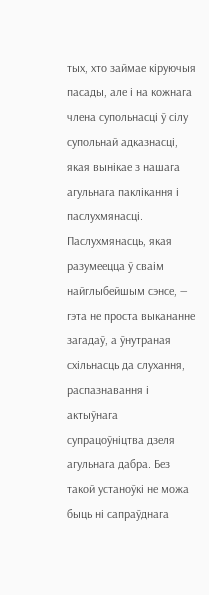тых, хто займае кіруючыя пасады, але і на кожнага члена супольнасці ў сілу супольнай адказнасці, якая вынікае з нашага агульнага паклікання і паслухмянасці. Паслухмянасць, якая разумеецца ў сваім найглыбейшым сэнсе, — гэта не проста выкананне загадаў, а ўнутраная схільнасць да слухання, распазнавання і актыўнага супрацоўніцтва дзеля агульнага дабра. Без такой устаноўкі не можа быць ні сапраўднага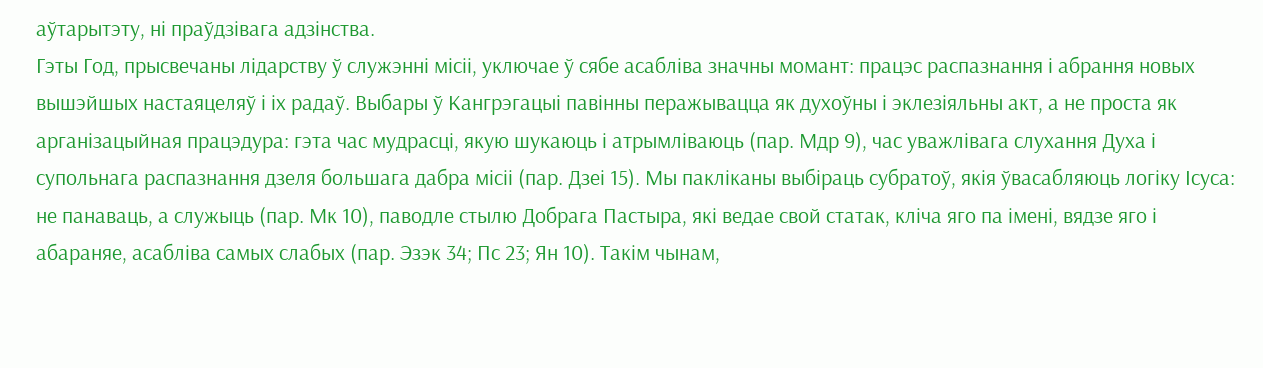аўтарытэту, ні праўдзівага адзінства.
Гэты Год, прысвечаны лідарству ў служэнні місіі, уключае ў сябе асабліва значны момант: працэс распазнання і абрання новых вышэйшых настаяцеляў і іх радаў. Выбары ў Кангрэгацыі павінны перажывацца як духоўны і эклезіяльны акт, а не проста як арганізацыйная працэдура: гэта час мудрасці, якую шукаюць і атрымліваюць (пар. Мдр 9), час уважлівага слухання Духа і супольнага распазнання дзеля большага дабра місіі (пар. Дзеі 15). Мы пакліканы выбіраць субратоў, якія ўвасабляюць логіку Ісуса: не панаваць, а служыць (пар. Мк 10), паводле стылю Добрага Пастыра, які ведае свой статак, кліча яго па імені, вядзе яго і абараняе, асабліва самых слабых (пар. Эзэк 34; Пс 23; Ян 10). Такім чынам,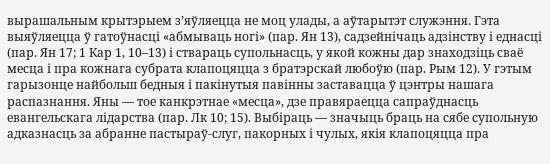вырашальным крытэрыем з’яўляецца не моц улады, а аўтарытэт служэння. Гэта выяўляецца ў гатоўнасці «абмываць ногі» (пар. Ян 13), садзейнічаць адзінству і еднасці (пар. Ян 17; 1 Кар 1, 10–13) і ствараць супольнасць, у якой кожны дар знаходзіць сваё месца і пра кожнага субрата клапоцяцца з братэрскай любоўю (пар. Рым 12). У гэтым гарызонце найбольш бедныя і пакінутыя павінны заставацца ў цэнтры нашага распазнання. Яны — тое канкрэтнае «месца», дзе правяраецца сапраўднасць евангельскага лідарства (пар. Лк 10; 15). Выбіраць — значыць браць на сябе супольную адказнасць за абранне пастыраў-слуг, пакорных і чулых, якія клапоцяцца пра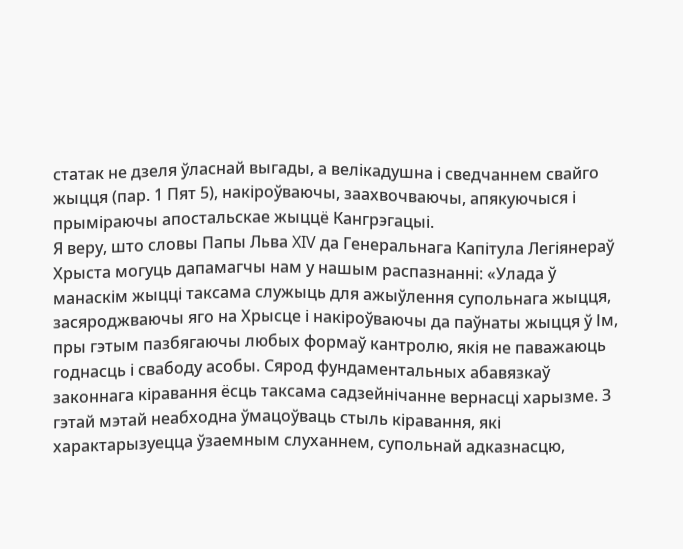статак не дзеля ўласнай выгады, а велікадушна і сведчаннем свайго жыцця (пар. 1 Пят 5), накіроўваючы, заахвочваючы, апякуючыся і прыміраючы апостальскае жыццё Кангрэгацыі.
Я веру, што словы Папы Льва XIV да Генеральнага Капітула Легіянераў Хрыста могуць дапамагчы нам у нашым распазнанні: «Улада ў манаскім жыцці таксама служыць для ажыўлення супольнага жыцця, засяроджваючы яго на Хрысце і накіроўваючы да паўнаты жыцця ў Ім, пры гэтым пазбягаючы любых формаў кантролю, якія не паважаюць годнасць і свабоду асобы. Сярод фундаментальных абавязкаў законнага кіравання ёсць таксама садзейнічанне вернасці харызме. З гэтай мэтай неабходна ўмацоўваць стыль кіравання, які характарызуецца ўзаемным слуханнем, супольнай адказнасцю,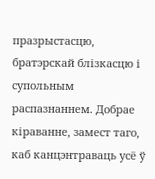празрыстасцю, братэрскай блізкасцю і супольным распазнаннем. Добрае кіраванне, замест таго, каб канцэнтраваць усё ў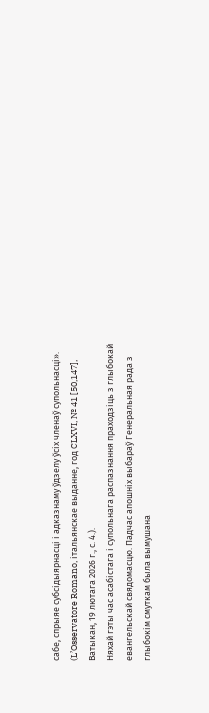сабе, спрыяе субсідыярнасці і адказнаму ўдзелу ўсіх членаў супольнасці». (L’Osservatore Romano, італьянскае выданне, год CLXVI, № 41 [50,147], Ватыкан, 19 лютага 2026 г., с. 4.).
Няхай гэты час асабістага і супольнага распазнання праходзіць з глыбокай евангельскай свядомасцю. Падчас апошніх выбараў Генеральная рада з глыбокім смуткам была вымушана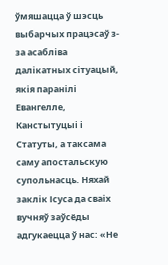ўмяшацца ў шэсць выбарчых працэсаў з-за асабліва далікатных сітуацый, якія паранілі Евангелле, Канстытуцыі і Статуты, а таксама саму апостальскую супольнасць. Няхай заклік Ісуса да сваіх вучняў заўсёды адгукаецца ў нас: «Не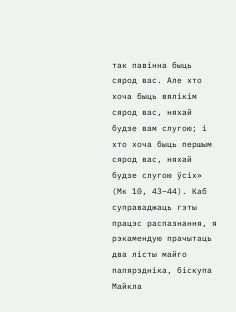так павінна быць сярод вас. Але хто хоча быць вялікім сярод вас, няхай будзе вам слугою; і хто хоча быць першым сярод вас, няхай будзе слугою ўсіх» (Мк 10, 43–44). Каб суправаджаць гэты працэс распазнання, я рэкамендую прачытаць два лісты майго папярэдніка, біскупа Майкла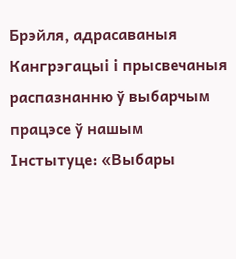Брэйля, адрасаваныя Кангрэгацыі і прысвечаныя распазнанню ў выбарчым працэсе ў нашым Інстытуце: «Выбары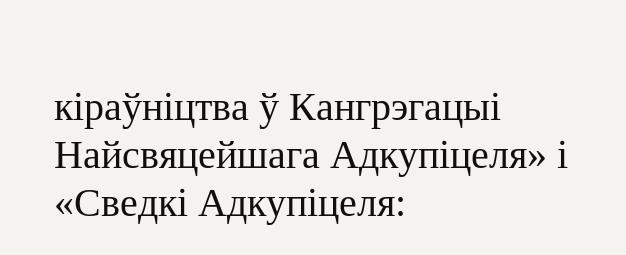кіраўніцтва ў Кангрэгацыі Найсвяцейшага Адкупіцеля» і «Сведкі Адкупіцеля: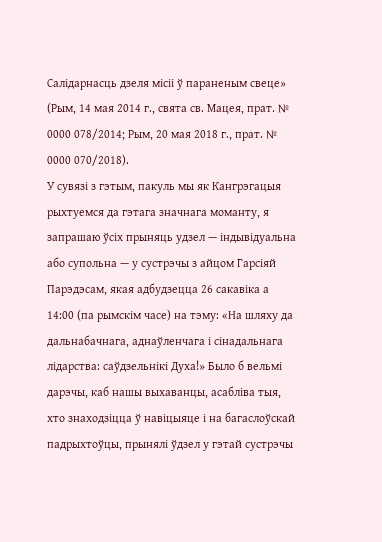Салідарнасць дзеля місіі ў параненым свеце» (Рым, 14 мая 2014 г., свята св. Мацея, прат. № 0000 078/2014; Рым, 20 мая 2018 г., прат. № 0000 070/2018).
У сувязі з гэтым, пакуль мы як Кангрэгацыя рыхтуемся да гэтага значнага моманту, я запрашаю ўсіх прыняць удзел — індывідуальна або супольна — у сустрэчы з айцом Гарсіяй Парэдэсам, якая адбудзецца 26 сакавіка а 14:00 (па рымскім часе) на тэму: «На шляху да дальнабачнага, аднаўленчага і сінадальнага лідарства: саўдзельнікі Духа!» Было б вельмі дарэчы, каб нашы выхаванцы, асабліва тыя, хто знаходзіцца ў навіцыяце і на багаслоўскай падрыхтоўцы, прынялі ўдзел у гэтай сустрэчы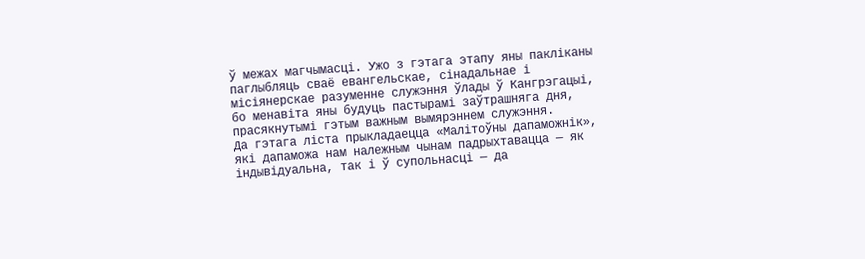ў межах магчымасці. Ужо з гэтага этапу яны пакліканы паглыбляць сваё евангельскае, сінадальнае і місіянерскае разуменне служэння ўлады ў Кангрэгацыі, бо менавіта яны будуць пастырамі заўтрашняга дня, прасякнутымі гэтым важным вымярэннем служэння.
Да гэтага ліста прыкладаецца «Малітоўны дапаможнік», які дапаможа нам належным чынам падрыхтавацца — як індывідуальна, так і ў супольнасці — да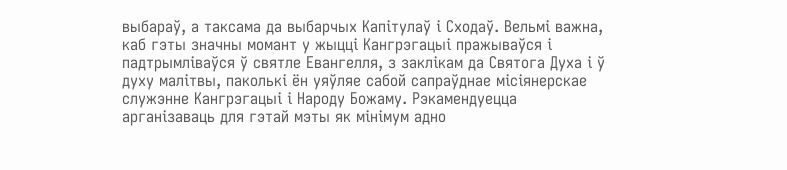выбараў, а таксама да выбарчых Капітулаў і Сходаў. Вельмі важна, каб гэты значны момант у жыцці Кангрэгацыі пражываўся і падтрымліваўся ў святле Евангелля, з заклікам да Святога Духа і ў духу малітвы, паколькі ён уяўляе сабой сапраўднае місіянерскае служэнне Кангрэгацыі і Народу Божаму. Рэкамендуецца арганізаваць для гэтай мэты як мінімум адно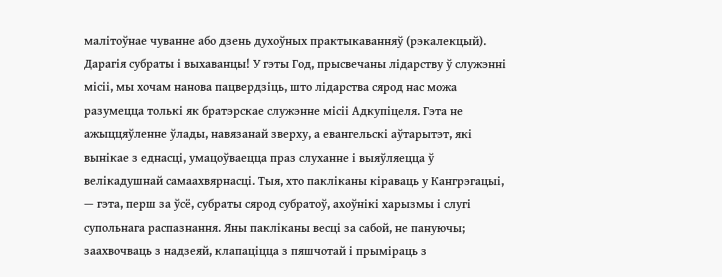малітоўнае чуванне або дзень духоўных практыкаванняў (рэкалекцый).
Дарагія субраты і выхаванцы! У гэты Год, прысвечаны лідарству ў служэнні місіі, мы хочам нанова пацвердзіць, што лідарства сярод нас можа разумецца толькі як братэрскае служэнне місіі Адкупіцеля. Гэта не ажыццяўленне ўлады, навязанай зверху, а евангельскі аўтарытэт, які вынікае з еднасці, умацоўваецца праз слуханне і выяўляецца ў велікадушнай самаахвярнасці. Тыя, хто пакліканы кіраваць у Кангрэгацыі, — гэта, перш за ўсё, субраты сярод субратоў, ахоўнікі харызмы і слугі супольнага распазнання. Яны пакліканы весці за сабой, не пануючы; заахвочваць з надзеяй, клапаціцца з пяшчотай і прыміраць з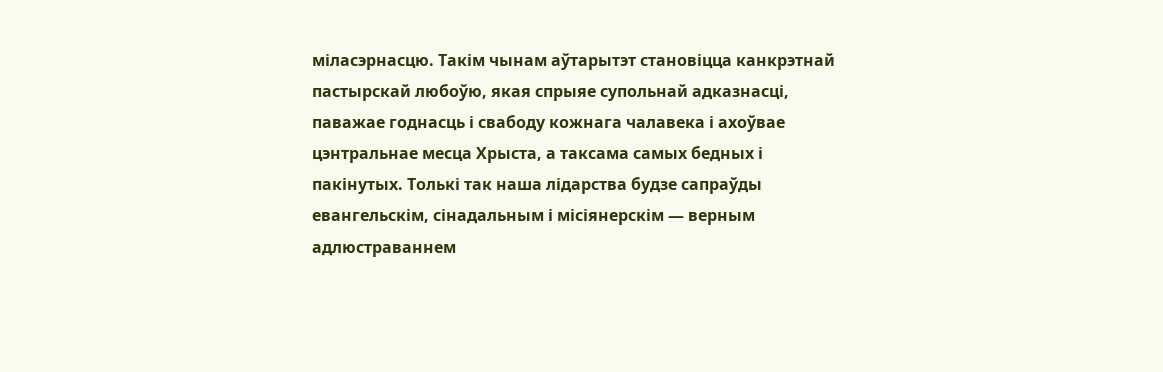міласэрнасцю. Такім чынам аўтарытэт становіцца канкрэтнай пастырскай любоўю, якая спрыяе супольнай адказнасці, паважае годнасць і свабоду кожнага чалавека і ахоўвае цэнтральнае месца Хрыста, а таксама самых бедных і пакінутых. Толькі так наша лідарства будзе сапраўды евангельскім, сінадальным і місіянерскім — верным адлюстраваннем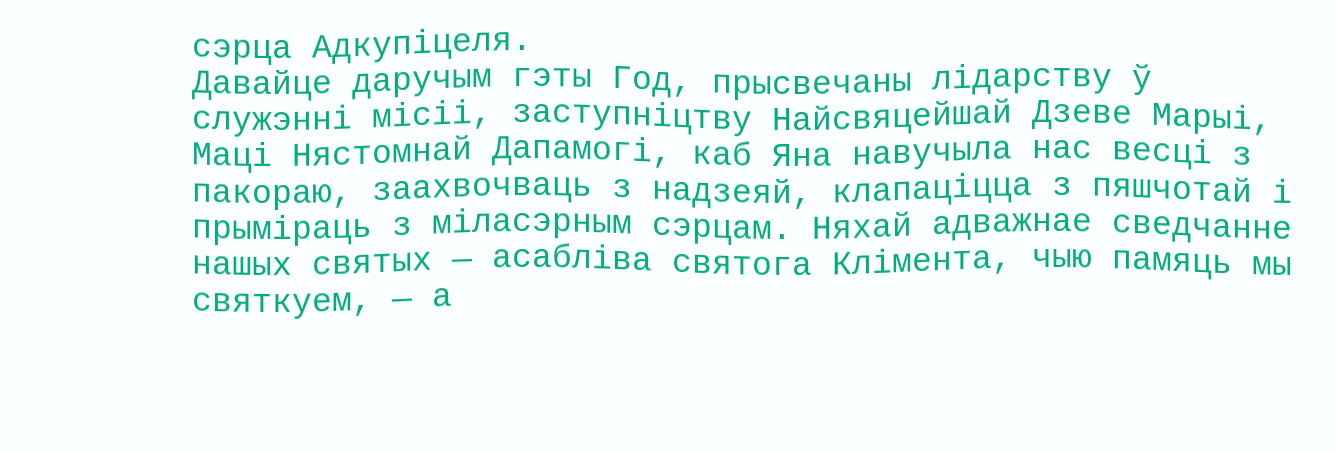сэрца Адкупіцеля.
Давайце даручым гэты Год, прысвечаны лідарству ў служэнні місіі, заступніцтву Найсвяцейшай Дзеве Марыі, Маці Нястомнай Дапамогі, каб Яна навучыла нас весці з пакораю, заахвочваць з надзеяй, клапаціцца з пяшчотай і прыміраць з міласэрным сэрцам. Няхай адважнае сведчанне нашых святых — асабліва святога Клімента, чыю памяць мы святкуем, — а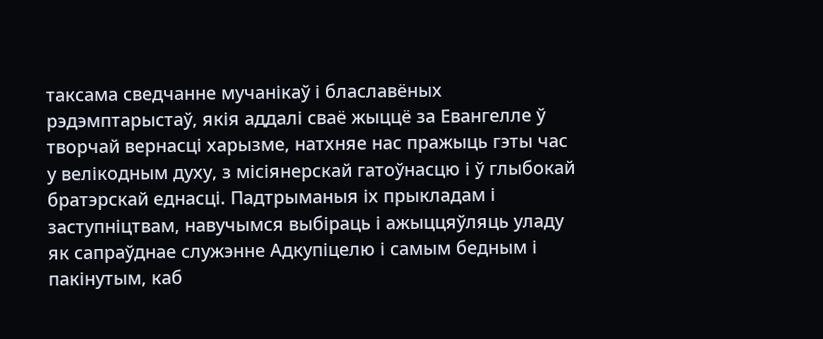таксама сведчанне мучанікаў і блаславёных рэдэмптарыстаў, якія аддалі сваё жыццё за Евангелле ў творчай вернасці харызме, натхняе нас пражыць гэты час у велікодным духу, з місіянерскай гатоўнасцю і ў глыбокай братэрскай еднасці. Падтрыманыя іх прыкладам і заступніцтвам, навучымся выбіраць і ажыццяўляць уладу як сапраўднае служэнне Адкупіцелю і самым бедным і пакінутым, каб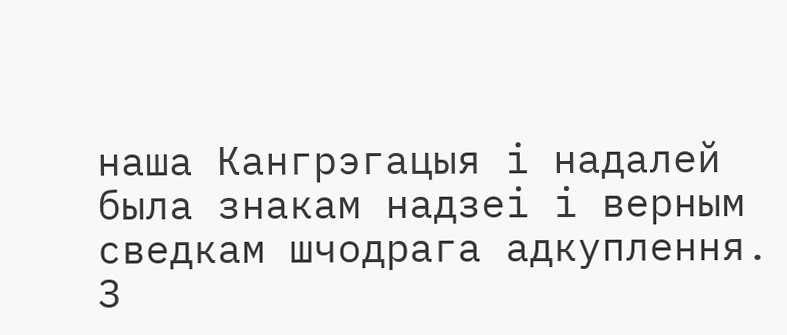наша Кангрэгацыя і надалей была знакам надзеі і верным сведкам шчодрага адкуплення.
З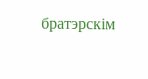братэрскім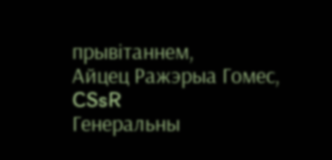прывітаннем,
Айцец Ражэрыа Гомес, CSsR
Генеральны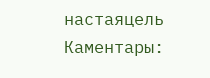настаяцель
Каментары: